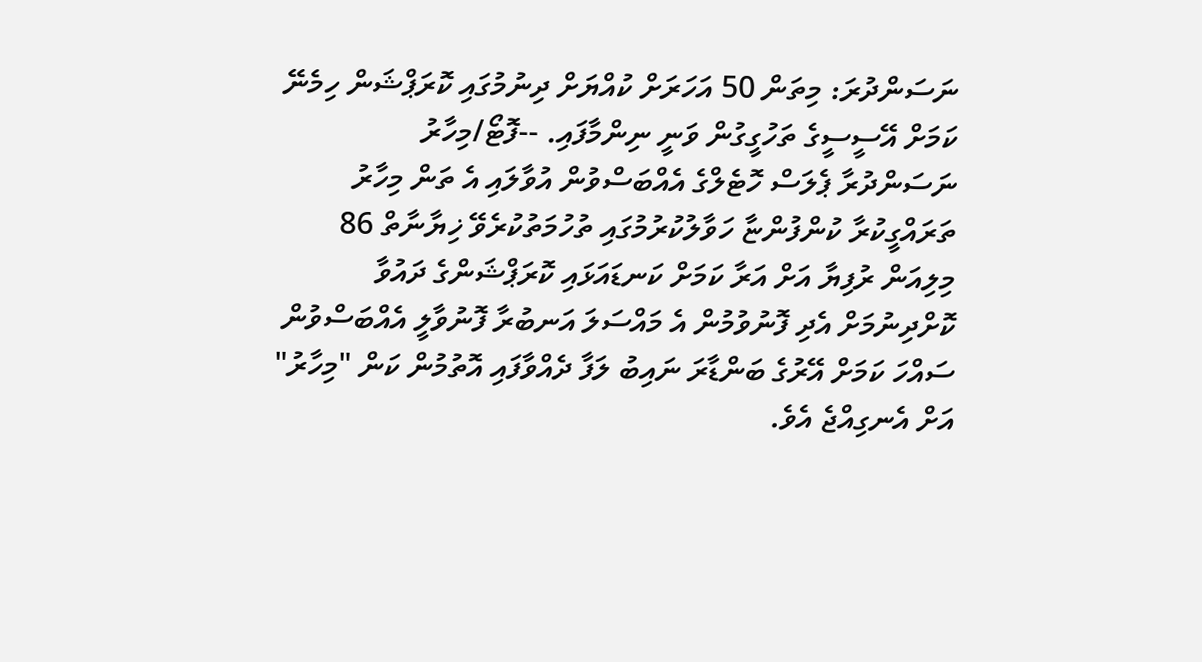ނަސަންދުރަ: މިތަން 50 އަހަރަށް ކުއްޔަށް ދިނުމުގައި ކޮރަޕްޝަން ހިމެނޭ ކަމަށް އޭސީސީގެ ތަހުގީގުން ވަނީ ނިންމާފައި. --ފޮޓޯ/މިހާރު
ނަސަންދުރާ ޕެލަސް ހޮޓެލްގެ އެއްބަސްވުން އުވާލައި އެ ތަން މިހާރު ތަރައްގީކުރާ ކުންފުންޏާ ހަވާލުކުރުމުގައި ތުހުމަތުކުރެވޭ ޚިޔާނާތް 86 މިލިއަން ރުފިޔާ އަށް އަރާ ކަމަށް ކަނޑައަޅައި ކޮރަޕްޝަންގެ ދައުވާ ކޮށްދިނުމަށް އެދި ފޮނުވުމުން އެ މައްސަލަ އަނބުރާ ފޮނުވާލީ އެއްބަސްވުން ސައްހަ ކަމަށް އޭރުގެ ބަންޑާރަ ނައިބު ލަފާ ދެއްވާފައި އޮތުމުން ކަން "މިހާރު" އަށް އެނގިއްޖެ އެވެ.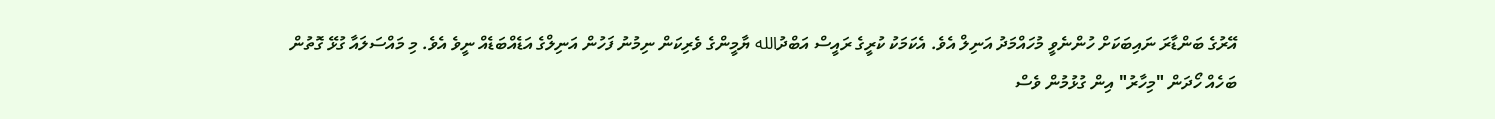އޭރުގެ ބަންޑާރަ ނައިބަކަށް ހުންނެވީ މުހައްމަދު އަނިލް އެވެ. އެކަމަކު ކުރީގެ ރައީސް އަބްދުالله ޔާމީންގެ ވެރިކަން ނިމުނު ފަހުން އަނިލްގެ އަޑެއްބަޑެއް ނީވެ އެވެ. މި މައްސަލައާ ގުޅޭ ގޮތުން ބަހެއް ހޯދަން "މިހާރު" އިން ގުޅުމުން ވެސް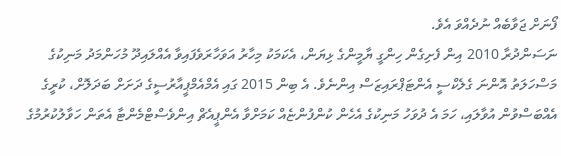ފޯނަށް ޖަވާބެއް ނުދެއްވަ އެވެ.
ނަސަންދުރާ 2010 އިން ފެށިގެން ހިންގީ ޔާމީންގެ ޅިޔަން، އެކަމަކު މިހާރު އަވަހާރަވެފައިވާ އެއްލައިދޫ މުހަންމަދު މަނިކުގެ މަސްހަލަތު އޮންނަ ގެލެކްސީ އެންޓަޕްރައިޒަސް އިންނެވެ. އެ ބިން 2015 ގައި އެމްއެމްޕީއާރުސީގެ ދަށަށް ބަދަލޮށް، ކުރީގެ އެއްބަސްވުން އުވާލައި، ހަމަ އެ ދުވަހު މަނިކުގެ އެހެން ކުންފުންޏެއް ކަމަށްވާ އެންޕީއެޗް އިންވެސްޓްމެންޓާ އެތަން ހަވާލުކުރުމުގެ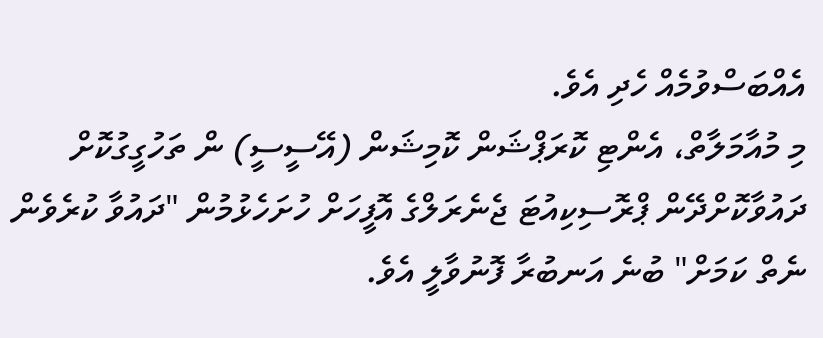އެއްބަސްވުމެއް ހެދި އެވެ.
މި މުއާމަލާތް، އެންޓި ކޮރަޕްޝަން ކޮމިޝަން (އޭސީސީ) ން ތަހުގީގުކޮށް ދައުވާކޮށްދޭން ޕްރޮސިކިއުޓަ ޖެނެރަލްގެ އޮފީހަށް ހުށަހެޅުމުން "ދައުވާ ކުރެވެން ނެތް ކަމަށް" ބުނެ އަނބުރާ ފޮނުވާލީ އެވެ.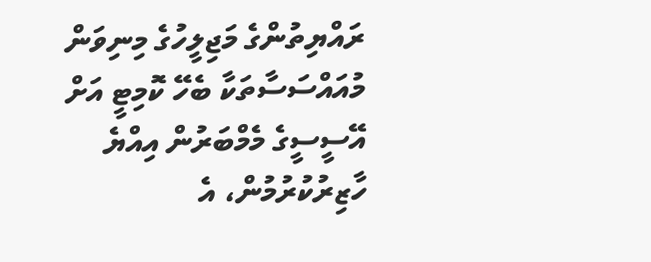ރައްޔިތުންގެ މަޖިލީހުގެ މިނިވަން މުއައްސަސާތަކާ ބެހޭ ކޮމިޓީ އަށް އޭސީސީގެ މެމްބަރުން އިއްޔެ ހާޒިރުކުރުމުން، އެ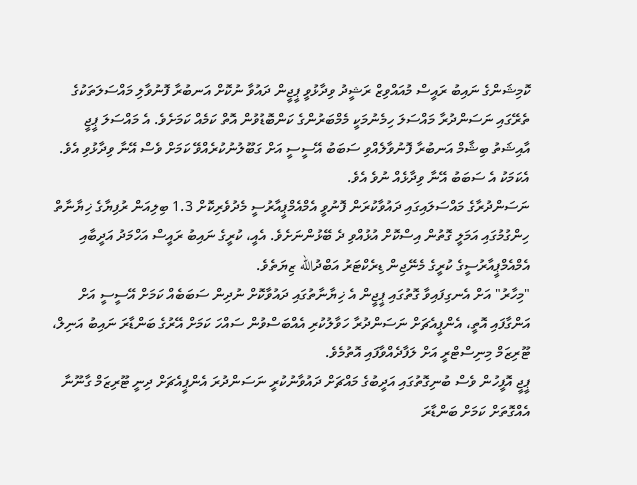ކޮމިޝަންގެ ނައިބު ރައީސް މުއައްވިޒް ރަޝީދު ވިދާޅުވީ ޕީޖީން ދައުވާ ނުކޮށް އަނބުރާ ފޮނުވާލި މައްސަލަތަކުގެ ތެރޭގައި ނަސަންދުރާ މައްސަލަ ހިމެނުމަކީ މެމްބަރުންގެ ކަންބޮޑުވުން އޮތް ކަމެއް ކަމަށެވެ. އެ މައްސަލަ ޕީޖީ އާއިޝަތު ބިޝާމް އަނބުރާ ފޮނުވާލެއްވި ސަބަބު އޭސީސީ އަށް ގަބޫލުނުކުރެއްވޭ ކަމަށް ވެސް އޭނާ ވިދާޅުވި އެވެ.
އެކަމަކު އެ ސަބަބު އޭނާ ވިދާޅެއް ނުވެ އެވެ.
ނަސަންދުރާގެ މައްސަލައިގައި ދައުވާކުރަން ފޮނުވީ އެމްއެމްޕީއާރުސީ މެދުވެރިކޮށް 1.3 ބިލިއަން ރުފިޔާގެ ޚިޔާނާތް ހިންގުމުގައި އަމަލީ ގޮތުން އިސްކޮށް އުޅުއްވި ދެ ބޭޅުންނަށެވެ. އެއީ، ކުރީގެ ނައިބު ރައީސް އަހްމަދު އަދީބާއި އެމްއެމްޕީއާރުސީގެ ކުރީގެ މެނޭޖިން ޑިރެކްޓަރު އަބްދުالله ޒިޔަތެވެ.
"މިހާރު" އަށް އެނގިފައިވާ ގޮތުގައި ޕީޖީން އެ ޚިޔާނާތުގައި ދައުވާކޮށް ނުދިން ސަބަބެއް ކަމަށް އޭސީސީ އަށް އަންގާފައި އޮތީ، އެންޕީއެޗަށް ނަސަންދުރާ ހަވާލުކުރި އެއްބަސްވުން ސައްހަ ކަމަށް އޭރުގެ ބަންޑާރަ ނައިބު އަނިލް، ޓޫރިޒަމް މިނިސްޓްރީ އަށް ލަފާދެއްވާފައި އޮތުމެވެ.
ޕީޖީ އޮފީހުން ވެސް ބުނިގޮތުގައި އަދީބުގެ މައްޗަށް ދައުވާނުކުރީ ނަސަންދުރަ އެންޕީއެޗަށް ދިނީ ޓޫރިޒަމް ގާނޫނާ އެއްގޮތަށް ކަމަށް ބަންޑާރަ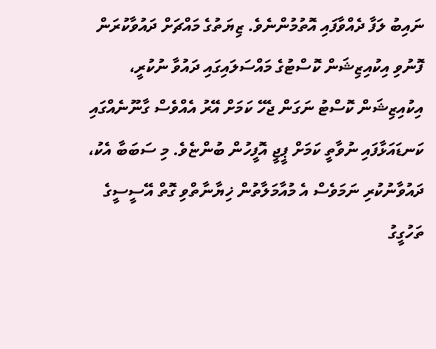ނައިބު ލަފާ ދެއްވާފައި އޮތުމުންނެވެ. ޒިޔަތުގެ މައްޗަށް ދައުވާކުރަން ފޮނުވި އިކުއިޒިޝަން ކޮސްޓުގެ މައްސަލައިގައި ދައުވާ ނުކުރީ، އިކުއިޒިޝަން ކޮސްޓު ނަގަން ޖެހޭ ކަމަށް އޭރު އެއްވެސް ގާނޫނެއްގައި ކަނޑައަޅާފައި ނުވާތީ ކަމަށް ޕީޖީ އޮފީހުން ބުންޏެވެ. މި ސަބަބާ އެކު، ދައުވާނުކުރި ނަމަވެސް އެ މުއާމަލާތުން ޚިޔާނާތްވި ގޮތް އޭސީސީގެ ތަހުގީގު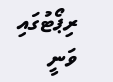ރިޕޯޓުގައި ވަނީ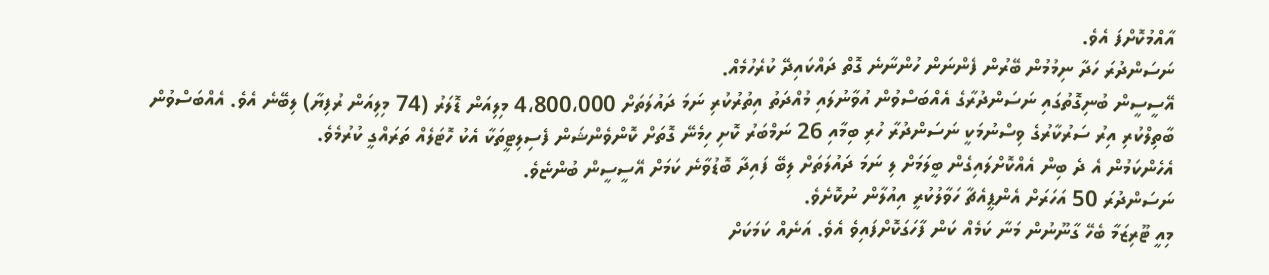އާއްމުކޮށްފަ އެވެ.
ނަސަންދުރަ ހަދާ ނިމުމުން ބޭރުން ފެންނަން ހުންނާނެ ގޮތް ދައްކައިދޭ ކުރެހުމެއް.
އޭސީސީން ބުނިގޮތުގައި ނަސަންދުރާގެ އެއްބަސްވުން އުވާނުލައި މުއްދަތު އިތުރުކުރި ނަމަ ދައުލަތަށް 4،800،000 މިލިއަން ޑޮލަރު (74 މިލިއަން ރުފިޔާ) ލިބޭނެ އެވެ. އެއްބަސްވުން ބާތިލްކުރި އިރު ސަރުކާރުގެ ވިސްނުމަކީ ނަސަންދުރާ ހުރި ބިމާއި 26 ނަމްބަރު ކޮށި ހިމެނޭ ގޮތަށް ކޮންވެންޝަން ފެސިލިޓީތަކާ އެކު ހޮޓަލެއް ތަރައްގީ ކުރުމެވެ.
އެހެންކަމުން އެ ދެ ބިން އެއްކޮށްލައިގެން ބީލަމަށް ލި ނަމަ ދައުލަތަށް ލިބޭ ފައިދާ ބޮޑުވާނެ ކަމަށް އޭސީސީން ބުންޏެވެ.
ނަސަންދުރަ 50 އަހަރަށް އެންޕީއެޗާ ހަވާލުކުރީ އިއުލާން ނުކޮށެވެ.
މިއީ ޓޫރިޒަމާ ބެހޭ ގާނޫނުން މަނާ ކަމެއް ކަން ފާހަގަކޮށްފައިވެ އެވެ. އަނެއް ކަމަކަށް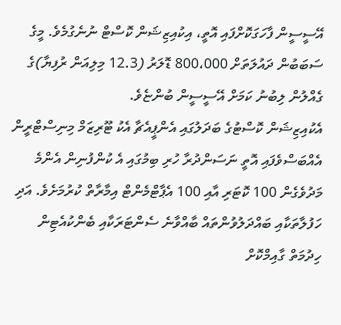އޭސީސީން ފާހަގަކޮށްފައި އޮތީ، އިކުއިޒިޝަން ކޮސްޓް ނުނެގުމެވެ. މީގެ ސަބަބުން ދައުލަތަށް 800،000 ޑޮލަރު (12.3 މިލިއަން ރުފިޔާ)ގެ ގެއްލުން ލިބުނު ކަމަށް އޭސީސީން ބުންޏެވެ.
އެކުއިޒިޝަން ކޮސްޓުގެ ބަދަލުގައި އެންޕީއެޗާ އެކު ޓޫރިޒަމް މިނިސްޓްރީން އެއްބަސްވެފައި އޮތީ ނަސަންދުރާ ހުރި ބިމުގައި އެ ކުންފުނިން އެންމެ މަދުވެގެން 100 ކޮޓަރި އާއި 100 އެޕާޓްމެންޓް އިމާރާތް ކުރުމަށެވެ. އަދި ހަފުލާތަކާއި ބައްދަލުވުންތައް ބާއްވާނެ ސެންޓަރަކާއި ބެންކުއެޓިން ހިދުމަތް ގާއިމްކޮށް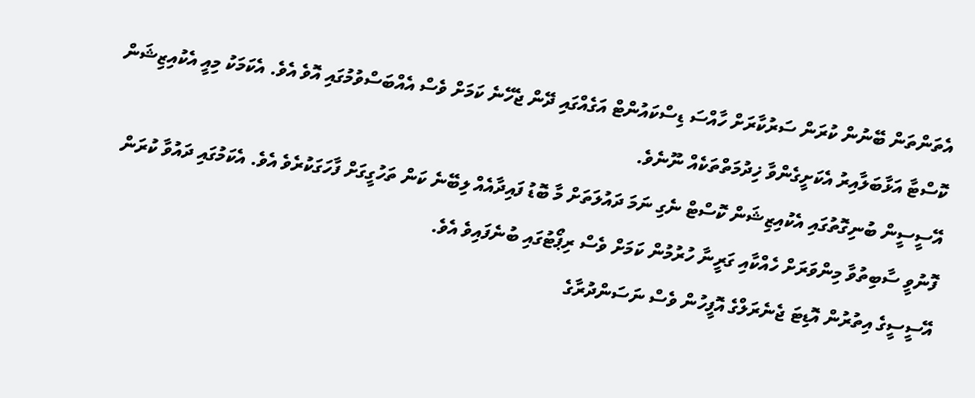އެތަންތަން ބޭނުން ކުރަން ސަރުކާރަށް ހާއްސަ ޑިސްކައުންޓް އަގެއްގައި ދޭން ޖެހޭނެ ކަމަށް ވެސް އެއްބަސްވުމުގައި އޮވެ އެވެ. އެކަމަކު މިއީ އެކުއިޒިޝަން ކޮސްޓާ އަޅާބަލާއިރު އެކަށީގެންވާ ޚިދުމަތްތަކެއް ނޫނެވެ.
އޭސީސީން ބުނިގޮތުގައި އެކުއިޒިޝަން ކޮސްޓް ނެގި ނަމަ ދައުލަތަށް މާ ބޮޑު ފައިދާއެއް ލިބޭނެ ކަން ތަހުގީގަށް ފާހަގަކުރެވެ އެވެ. އެކަމުގައި ދައުވާ ކުރަން ފޮނުވީ ސާބިތުވާ މިންވަރަށް ހެއްކާއި ގަރީނާ ހުރުމުން ކަމަށް ވެސް ރިޕޯޓުގައި ބުނެފައިވެ އެވެ.
އޭސީސީގެ އިތުރުން އޮޑިޓަ ޖެނެރަލްގެ އޮފީހުން ވެސް ނަސަންދުރާގެ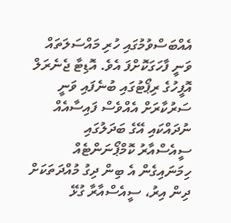އެއްބަސްވުމުގައި ހުރި މައްސަލަތައް ވަނީ ފާހަގަކޮށްފަ އެވެ. އޮޑިޓާ ޖެނެރަލް އޮފީހުގެ ރިޕޯޓުގައި ބުނެފައި ވަނީ ސަރުކާރަށް އެއްވެސް ފައިސާއެއް ނުދައްކައި އޭގެ ބަދަލުގައި ސީއެސްއާރު ކޮމްޕޯނަންޓެއް ހިމަނައިގެން އެ ބިން ދިގު މުއްދަތަކަށް ދިން އިރު، ސީއެސްއާރާ ގުޅޭ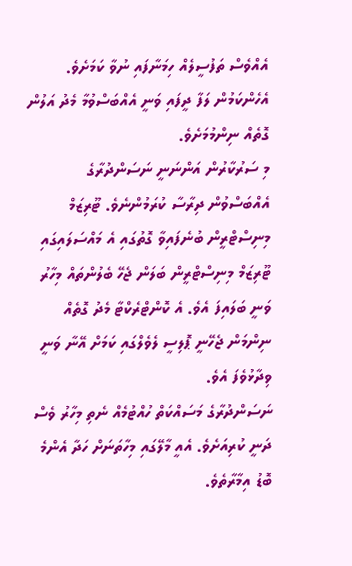އެއްވެސް ތަފުސީލެއް ހިމަނާފައި ނުވާ ކަމަށެވެ. އެހެންކަމުން ލަފާ ދީފައި ވަނީ އެއްބަސްވުމާ މެދު އަލުން ގޮތެއް ނިންމުމަށެވެ.
މި ސަރުކާރުން އަންނަނީ ނަސަންދުރާގެ އެއްބަސްވުން ދިރާސާ ކުރަމުންނެވެ. ޓޫރިޒަމް މިނިސްޓްރީން ބުނެފައިވާ ގޮތުގައި އެ މައްސަލައިގައި ޓޫރިޒަމް މިނިސްޓްރީން ބަލަން ޖެހޭ ބެލުންތައް މިހާރު ވަނީ ބަލައިފަ އެވެ. އެ ކޮންޓްރެކްޓާ މެދު ގޮތެއް ނިންމަން ޖެހޭނީ ޕޮލިސީ ލެވެލްގައި ކަމަށް އޭނާ ވަނީ ވިދާޅުވެފަ އެވެ.
ނަސަންދުރާގެ މަސައްކަތް ހުއްޓުމެއް ނެތި މިހާރު ވެސް ދަނީ ކުރިއަށެވެ. އެއީ މާލޭގައި މިހާތަނަށް ހަދާ އެންމެ ބޮޑު އިމާރާތެވެ.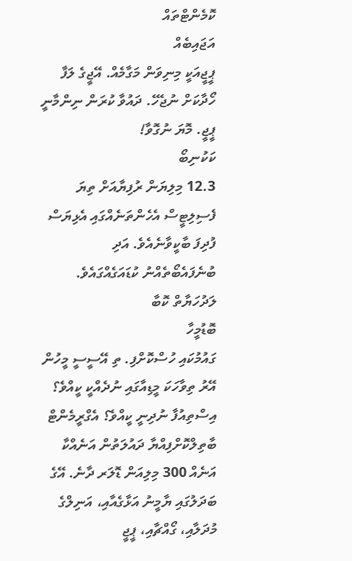ކޮމެންޓްތައް
އަޖައިބެއް
ޕީޖީއަކީ މިނިވަން މަގާމެއް. އޭޖީގެ ލަފާ ހޯދާކަށް ނުޖެހޭ. ދައުވާ ކުރަން ނިންމާނީ ޕީޖީ. މޮޔަ ނުގޮވާ!
ކަކުނިބޯ
12.3 މިލިޔަން ރުފިޔާއަށް ތިޔަ ފެސިލިޓީސް އެހެންތަނެއްގައި އެޅިޔަސް ފުދިފަ ބާކީވާނެއެވެ. އަދި ބުނެފައެބޯތެއްނު ކުޑައަގެއްގައެވެ. ލަދުހަޔާތް ކޮބާ
ބޮޑުމީހާ
ގައުމުކައި ހުސްކޮށްފި. ތި އޭސީސީ މީހުން އޭރު ތިވާހަކަ މީޑިއާގައި ނުދެއްކީ ކީއްވެ؟ އިސްތިއުފާ ނުދިނީ ކީއްވެ؟ އެގްރީމެންޓް ބާތިލްކޮށްފިއްޔާ ދައުލަތުން އަނެއްކާ އަނެއް 300 މިލިއަން ޑޮލަރ ދާނެ. އޭގެ ބަދަލުގައި ޔާމީނު އަޅާގެއާއި، އަނިލްގެ މުދަލާއި، ގޯއްޗާއި، ޕީޖީ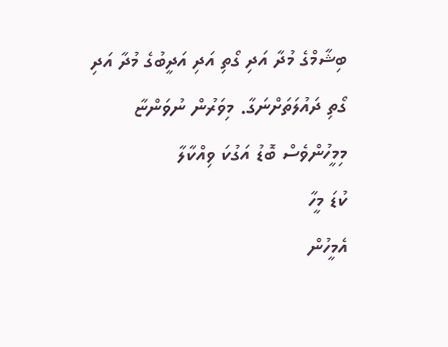ބިޝާމްގެ މުދާ އަދި ގޯތި އަދި އަދީބުގެ މުދާ އަދި ގޯތި ދައުލަތަށްނަގާ. މިވަރުން ނުވަންޏާ މިމީހުންވެސް ބޮޑު އަގުކަ ވިއްކާލާ
ކުޑަ މީހާ
އެމީހުން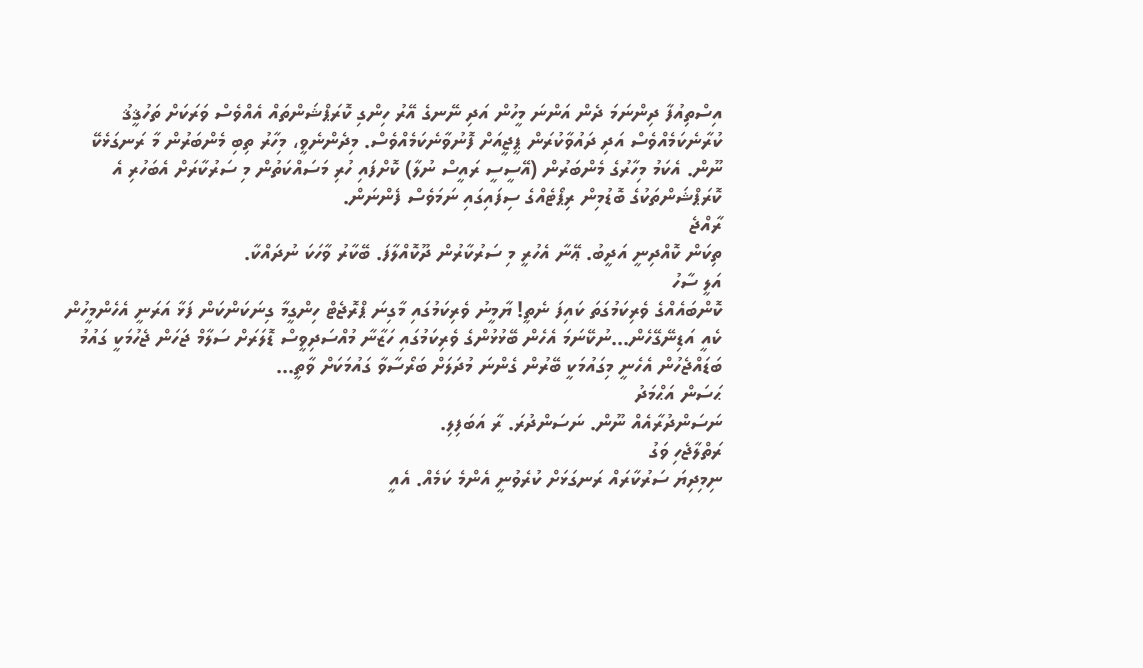އިސްތިއުފާ ދިންނަމަ ދެން އަންނަ މީހުން އަދި ނޭނގެ އޭރު ހިންގި ކޮރަޕްޝަންތައް އެއްވެސް ވަރަކަށް ތަހުޤީޤު ކުރާނެކަމެއްވެސް އަދި ދައުވާކުރަން ޕީޖީއަށް ފޮނުވާނެކަމެއްވެސް. މިދެންނެވީ، މިހާރު ތިބި މެންބަރުން މާ ރަނގަޅެކޭ ނޫން. އެކަމު މިހާރުގެ މެންބަރުން (އޭސީސީ ރައީސް ނުލާ) ކޮށްފައި ހުރި މަސައްކަތުން މި ސަރުކާރަށް އެބަހުރި އެ ކޮރަޕްޝަންތަކުގެ ބޮޑުމިން ރިޕޯޓެއްގެ ސިފައިގައި ނަމަވެސް ފެންނަން.
ރާއްޖެ
ތިކަން ކޮއްދިނީ އަދީބު. ޢޭނާ އެހުރީ މި ސަރުކާރުން ދޫކޮއްލާފަ. ބޭކާރު ވާހަކަ ނުދައްކާ.
އަލީ ސާހު
ކޮންބައެއްގެ ވެރިކަމުގަތަ ކައިފަ ނެތީ! ޔާމީނު ވެރިކަމުގައި މާގިނަ ޕްރޮޖެޓް ހިންގީމާ ގިނަކަންކަން ފަޅާ އަރަނީ އެހެންމީހުން ކެއީ އަޑިނޭގޭހެން...ނުކޭނަމަ އެހެން ބޭޅުޅުންގެ ވެރިކަމުގައި ހަޒާނާ މުއްސަދިވީސް ޑޮލަރަށް ސަލާމް ޖަހަން ޖެހުމަކީ ގައުމު ބަޑައްޖެހުން އެހެނީ މިގައުމަކީ ބޭރުން ގެންނަ މުދަލަށް ބަރޯސާވާ ގައުމަކަށް ވާތީ...
ޙަސަން އަޙްމަދު
ނަސަންދުރާއެއް ނޫން. ނަސަންދުރަ. ރާ އަބަފިލި.
ރަތްލާޖެހި ވަގު
ނިމިދިޔަ ސަރުކާރައް ރަނގަޅަށް ކުރެވުނީ އެންމެ ކަމެއް. އެއީ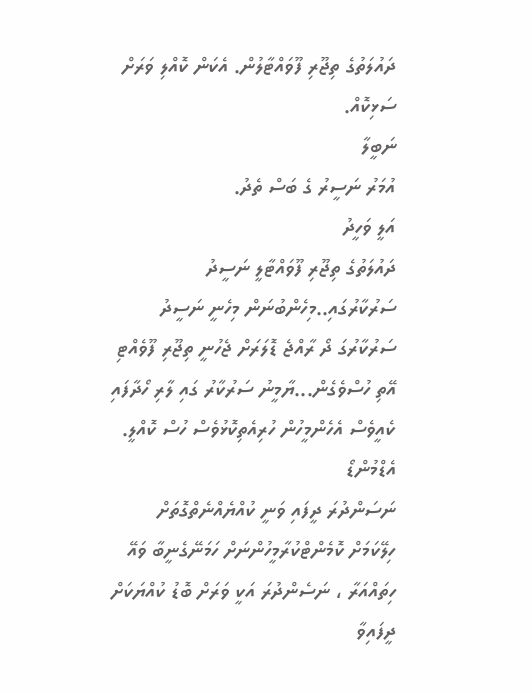ދައުލަތުގެ ތިޖޫރި ފޫވައްޓާލުން. އެކަން ކޮއްލި ވަރަށް ސަޅިކޮއް.
ނަބީލާ
އުމަރު ނަސީރު ގެ ބަސް ތެދު.
އަލީ ވަހީދު
ދައުލަތުގެ ތިޖޫރި ފޫވައްޓާލީ ނަސީދު ސަރުކާރުގައި..މިހެންބުނަން މިހެނީ ނަސީދު ސަރުކާރުގަ ދޯ ރާއްޖެ ޑޮލަރަށް ޖެހުނީ ތިޖޫރި ފޫވެއްޓި އޭތި ހުސްވެގެން...ޔާމީނު ސަރުކާރު ގައި ލާރި ހޯދާފައި ކެއީވެސް އެހެންމީހުން ހުރިއެތިކޮޅުވެސް ހުސް ކޮއްލީ.
އެޑްމުންޑޯ
ނަސަންދުރަ ދީފައި ވަނީ ކުއްޔެއްނެތްގޮތަށް ހިލޭކަމަށް ކޮމެންޓްކުރާމީހުންނަށް ހަމަނޭގެނީބާ ވައޭ ހިތައްއަރާ ، ނަސެންދުރަ އަކީ ވަރަށް ބޮޑު ކުއްޔަކަށް ދީފައިވާ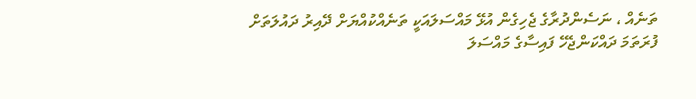ތަނެއް ، ނަސެންދުރާގެ ޖެހިގެން އުޅޭ މައްސަލައަކީ ތަނެއްކުއްޔަށް ދޭއިރު ދައުލަތަށް ފުރަތަމަ ދައްކަންޖެހޭ ފައިސާގެ މައްސަލަ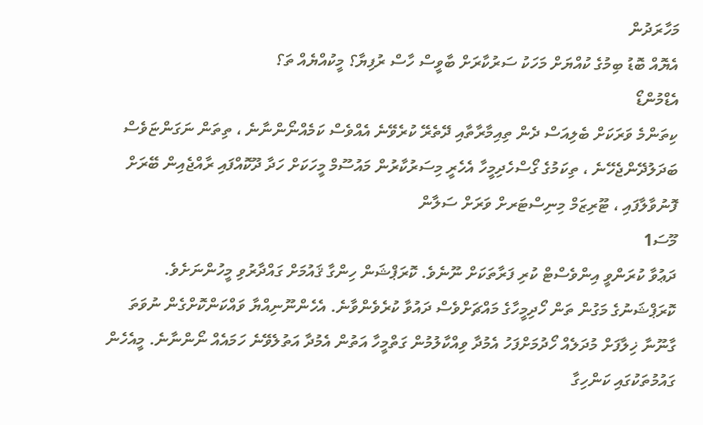މަހާރަދުން
އެޔޮއް ބޮޑު ބިމުގެ ކުއްޔަށް މަހަކު ސަރުކާރަށް ބާވީސް ހާސް ރުފިޔާ؟ މީކުއްޔެއް ތަ؟
އެޑްމުންޑޯ
ކިތަންމެ ވަރަކަށް ބެލިއަސް ދެން ތިއިމާރާތާއި ދޭތެރޭ ކުރެވޭނެ އެއްވެސް ކަމެއްނޯންނާނެ ، ތިތަން ނަގަންޏަވެސް ބަދަލުދޭންޖެހޭނެ ، ތިކަމުގެ ގޯސްހެދިމީހާ އެހެރީ މިސަރުކާރުން މައުސޫމް މީހަކަށް ހަދާ ދޫކޮއްފައި ރާއްޖެއިން ބޭރަށް ފޮނުވާލާފައި ، ޓޫރިޒަމް މިނިސްޓަރށް ވަރަށް ސަލާން
މޫސަ1
ދަޢުވާ ކުރަންވީ އިންވެސްޓް ކުރި ފަރާތަކަށް ނޫނެވެ. ކޮރަޕްޝަން ހިންގާ ޤައުމަށް ގައްދާރުވި މީހުންނަށެވެ.
ކޮރަޕްޝަނުގެ މަގުން ތަން ހޯދިމީހާގެ މައްޗަށްވެސް ދައުވާ ކުރެވެންވާނެ. އެހެންނޫނިއްޔާ ވައްކަންކޮށްގެން ނުވަތަ ގާނޫނާ ޚިލާފަށް މުދަލެއް ހޯދުމަށްފަހު އެމުދާ ވިއްކާލުމުން ގަތްމީހާ އަތުން އެމުދާ އަތުލެވޭނެ ހަމައެއް ނޯންނާނެ. މީއެހެން ގައުމުތަކުގައި ކަންހިގާ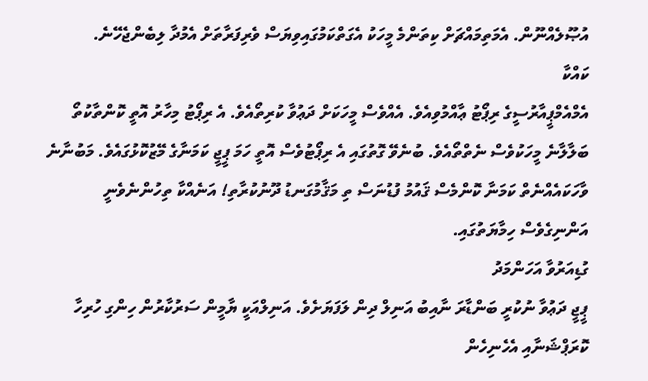އުޞޫލެއްނޫން. އެމަތިމައްޗަށް ކިތަންމެ މީހަކު އެގަތްކަމުގައިވިޔަސް ވެރިފަރާތަށް އެމުދާ ލިބެންޖެހޭނެ.
ކައްކާ
އެމްއެމްޕީއާރުސީގެ ރިޕޯޓު ޢާއްމުވިއެވެ. އެއްވެސް މީހަކަށް ދަޢުވާ ކުރިތޯއެވެ. އެ ރިޕޯޓު މިހާރު އޮތީ ކޮންތާކުތޯ ބަލާލާނެ މީހަކުވެސް ނެތްތޯއެވެ. ބުނެވޭ ގޮތުގައި އެ ރިޕޯޓުވެސް އޮތީ ހަމަ ޕީޖީ ކަމަނާގެ މޭޒުކޮޅުގައެވެ. މަބުނާނެ ވާހަކައެއްނެތް ކަމަނާ ކޮންމެސް ޤައުމު ފުޑުނަސް ތި މަޤާމުގަނޑު ދޫނުކުރާތި! އަނެއްކާ ތިހުންނެވެނީ އަންނިގެވެސް ހިމާޔަތުގައި.
ގުޑިއަރުވާ އަހަންމަދު
ޕީޖީ ދަޢުވާ ނުކުރީ ބަންޑާރަ ނާއިބު އަނިލް ދިން ލަފަޔަށެވެ. އަނިލްއަކީ ޔާމީން ސަރުކާރުން ހިންގި ހުރިހާ ކޮރަޕްޝަނާއި އެހެނިހެން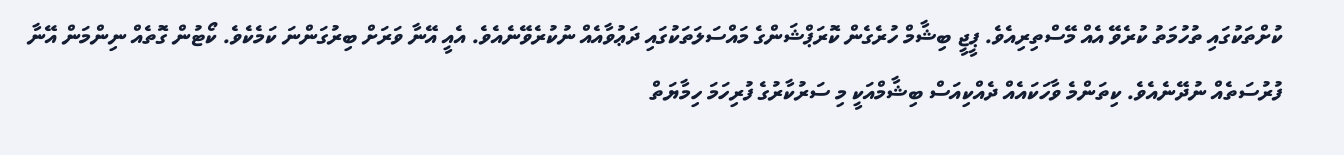ކުށްތަކުގައި ތުހުމަތު ކުރެވޭ އެއް މޭސްތިރިއެވެ. ޕީޖީ ބިޝާމް ހުރެގެން ކޮރަޕްޝަންގެ މައްސަލަތަކުގައި ދަޢުވާއެއް ނުކުރެވޭނެއެވެ. އެއީ އޭނާ ވަރަށް ބިރުގަންނަ ކަމެކެވެ. ކޯޓުން ގޮތެއް ނިންމަން އޭނާ ފުރުސަތެއް ނުދޭނެއެވެ. ކިތަންމެ ވާހަކައެއް ދެއްކިއަސް ބިޝާމްއަކީ މި ސަރުކާރުގެ ފުރިހަމަ ހިމާޔަތް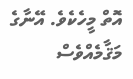އޮތް މީހެކެވެ. އޭނާގެ މަޤާމެއްވެސް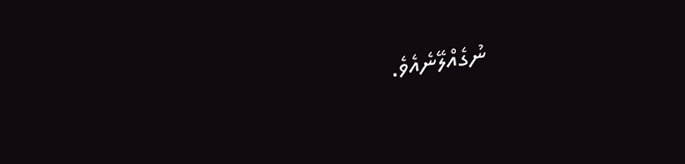ނުގެއްލޭނެއެވެ.